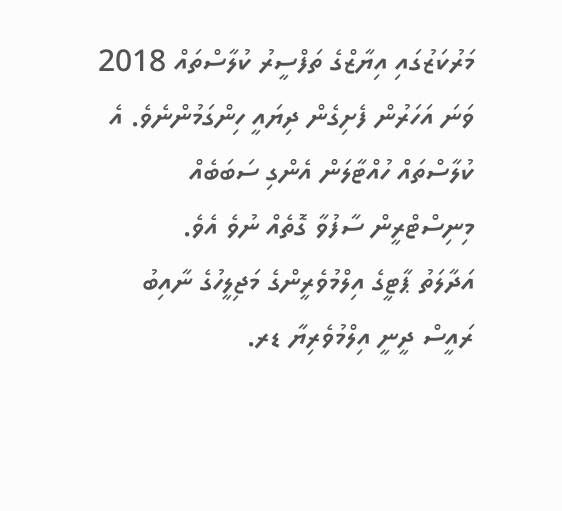މަރުކަޒުގައި އިޔާޒްގެ ތަފްސީރު ކުލާސްތައް 2018 ވަނަ އަހަރުން ފެށިގެން ދިޔައީ ހިންގަމުންނެވެ. އެ ކުލާސްތައް ހުއްޓާލަން އެންގި ސަބަބެއް މިނިސްޓްރީން ސާފުވާ ގޮތެއް ނުވެ އެވެ.
އަދާލަތު ޕާޓީގެ އިލްމުވެރީންގެ މަޖިލީހުގެ ނާއިބު ރައީސް ދީނީ އިލްމުވެރިޔާ ޑރ.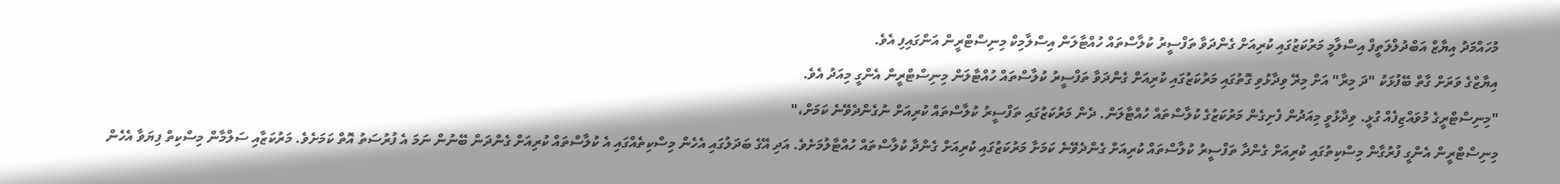މުހައްމަދު އިޔާޒް އަބްދުލްލަތީފް އިސްލާމީ މަރުކަޒުގައި ކުރިއަށް ގެންދަވާ ތަފްސީރު ކުލާސްތައް ހުއްޓާލަން އިސްލާމިކް މިނިސްޓްރީން އަންގައިފި އެވެ.
އިޔާޒްގެ ވަރަށް ގާތް ބޭފުޅަކު "ދަ މިރާ" އަށް މިރޭ ވިދާޅުވި ގޮތުގައި މަރުކަޒުގައި ކުރިއަށް ގެންދަވާ ތަފްސީރު ކުލާސްތައް ހުއްޓާލަން މިނިސްޓްރީން އެންގީ މިއަދު އެވެ.
"މިނިސްޓްރީގެ މުވައްޒިފެއް ގުޅީ. ވިދާޅުވީ މިއަދުން ފެށިގެން މަރުކަޒުގެ ކުލާސްތައް ހުއްޓާލަން. ދެން މަރުކަޒުގައި ތަފްސީރު ކުލާސްތައް ކުރިއަށް ނުގެންދެވޭނެ ކަމަށް،"
މިނިސްޓްރީން އެންގީ ފުރުގާން މިސްކިތުގައި ކުރިއަށް ގެންދާ ތަފްސީރު ކުލާސްތައް ކުރިއަށް ގެންދެވޭނެ ކަމަށާ މަރުކަޒުގައި ކުރިއަށް ގެންދާ ކުލާސްތައް ހުއްޓާލުމަށެވެ. އަދި އޭގެ ބަދަލުގައި އެހެން މިސްކިތެއްގައި އެ ކުލާސްތައް ކުރިއަށް ގެންދަން ބޭނުން ނަމަ އެ ފުރުސަތު އޮތް ކަމަށެވެ. މަރުކަޒާއި ސަލްމާން މިސްކިތް ފިޔަވާ އެހެން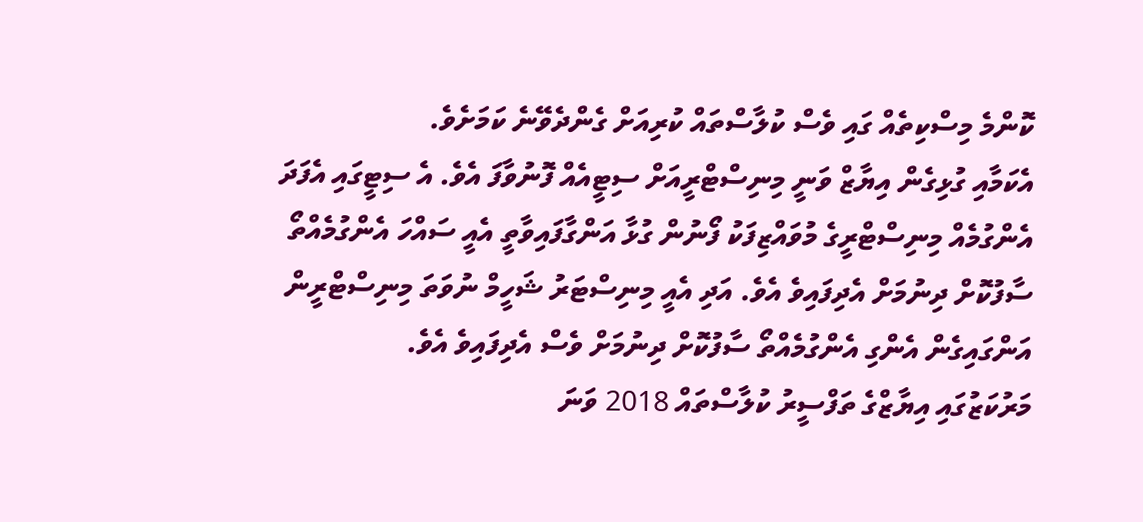ކޮންމެ މިސްކިތެއް ގައި ވެސް ކުލާސްތައް ކުރިއަށް ގެންދެވޭނެ ކަމަށެވެ.
އެކަމާއި ގުޅިގެން އިޔާޒް ވަނީ މިނިސްޓްރީއަށް ސިޓީއެއް ފޮނުވާފަ އެވެ. އެ ސިޓީގައި އެފަދަ އެންގުމެއް މިނިސްޓްރީގެ މުވައްޒިފަކު ފޯނުން ގުޅާ އަންގާފައިވާތީ އެއީ ސައްހަ އެންގުމެއްތޯ ސާފުކޮށް ދިނުމަށް އެދިފައިވެ އެވެ. އަދި އެއީ މިނިސްޓަރު ޝަހީމް ނުވަތަ މިނިސްޓްރީން އަންގައިގެން އެންގި އެންގުމެއްތޯ ސާފުކޮށް ދިނުމަށް ވެސް އެދިފައިވެ އެވެ.
މަރުކަޒުގައި އިޔާޒްގެ ތަފްސީރު ކުލާސްތައް 2018 ވަނަ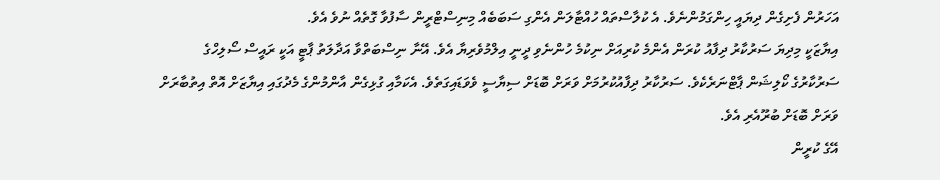އަހަރުން ފެށިގެން ދިޔައީ ހިންގަމުންނެވެ. އެ ކުލާސްތައް ހުއްޓާލަން އެންގި ސަބަބެއް މިނިސްޓްރީން ސާފުވާ ގޮތެއް ނުވެ އެވެ.
އިޔާޒަކީ މިދިޔަ ސަރުކާރު ދިފާއު ކުރަން އެންމެ ކުރިއަށް ނިކުމެ ހުންނެވި ދީނީ އިލްމުވެރިޔާ އެވެ. އޭނާ ނިސްބަތްވާ އަދާލަތު ޕާޓީ އަކީ ރައީސް ސޯލިހްގެ ސަރުކާރުގެ ކޯލިޝަން ޕާޓްނަރެކެވެ. ސަރުކާރު ދިފާއުކުރުމަށް ވަރަށް ބޮޑަށް ސިޔާސީ ވެވަޑައިގަތެވެ. އެކަމާއި ގުޅިގެން އާންމުންގެ މެދުގައި އިޔާޒަށް އޮތް އިތުބާރަށް ވަރަށް ބޮޑަށް ބުރޫއެރި އެވެ.
އޭގެ ކުރީން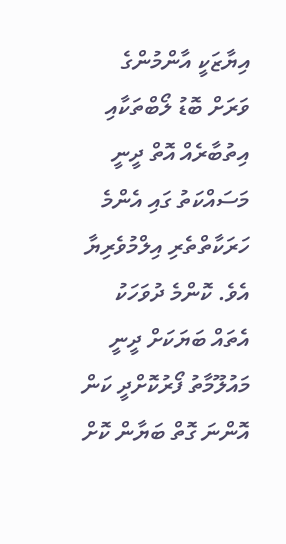އިޔާޒަކީ އާންމުންގެ ވަރަށް ބޮޑު ލޯބްތަކާއި އިތުބާރެއް އޮތް ދީނީ މަސައްކަތު ގައި އެންމެ ހަރަކާތްތެރި އިލްމުވެރިޔާ އެވެ. ކޮންމެ ދުވަހަކު އެތައް ބަޔަކަށް ދީނީ މައުލޫމާތު ފޯރުކޮށްދީ ކަން އޮންނަ ގޮތް ބަޔާން ކޮށް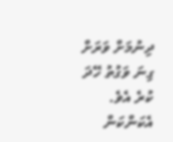ދިނުމަށް ވަރަށް ގިނަ ވަގުތު ހޭދަ ކުރެ އެވެ. އެކަންކަން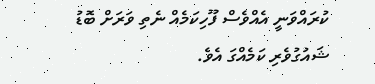ކުރައްވަނީ އެއްވެސް ފޫހިކަމެއް ނެތި ވަރަށް ބޮޑު ޝައުގުވެރި ކަމެއްގަ އެވެ.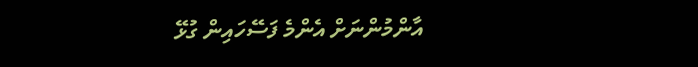އާންމުންނަށް އެންމެ ފަސޭހައިން ގުޅޭ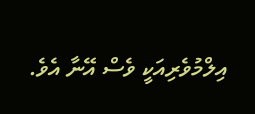އިލްމުވެރިއަކީ ވެސް އޭނާ އެވެ.